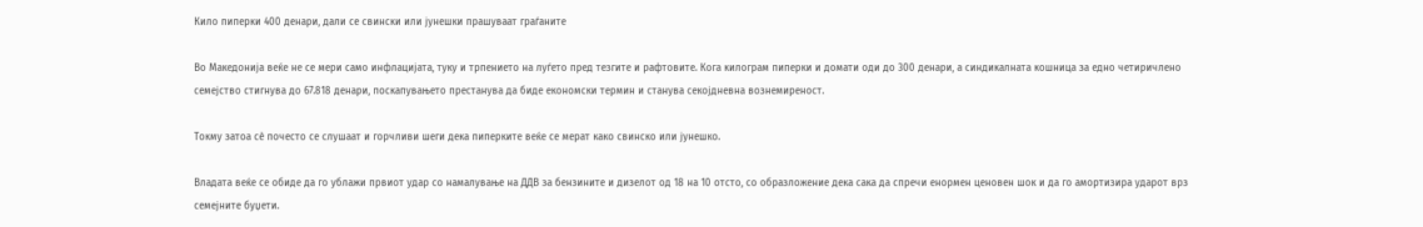Кило пиперки 400 денари, дали се свински или јунешки прашуваат граѓаните

Во Македонија веќе не се мери само инфлацијата, туку и трпението на луѓето пред тезгите и рафтовите. Кога килограм пиперки и домати оди до 300 денари, а синдикалната кошница за едно четиричлено семејство стигнува до 67.818 денари, поскапувањето престанува да биде економски термин и станува секојдневна вознемиреност.

Токму затоа сѐ почесто се слушаат и горчливи шеги дека пиперките веќе се мерат како свинско или јунешко.

Владата веќе се обиде да го ублажи првиот удар со намалување на ДДВ за бензините и дизелот од 18 на 10 отсто, со образложение дека сака да спречи енормен ценовен шок и да го амортизира ударот врз семејните буџети.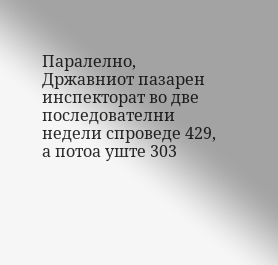Паралелно, Државниот пазарен инспекторат во две последователни недели спроведе 429, а потоа уште 303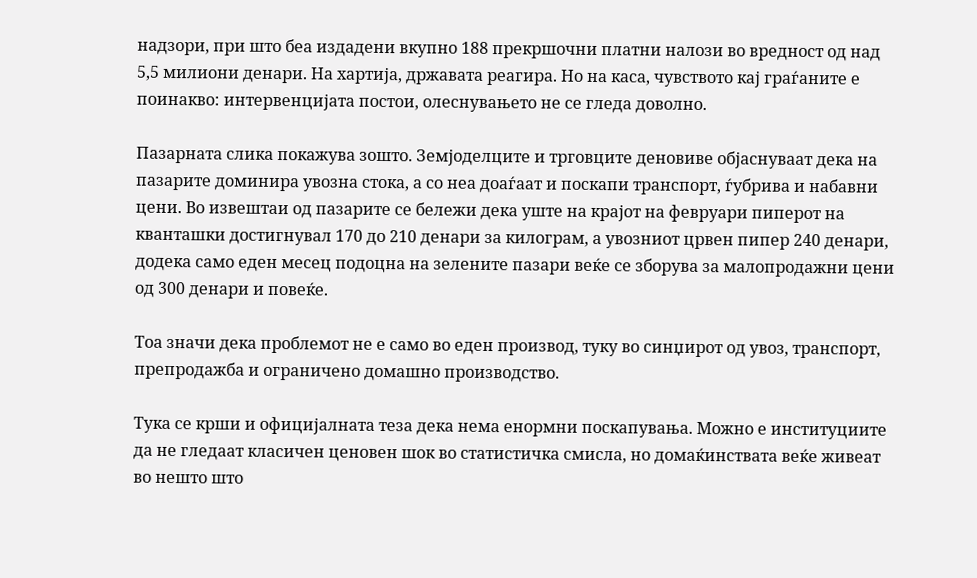надзори, при што беа издадени вкупно 188 прекршочни платни налози во вредност од над 5,5 милиони денари. На хартија, државата реагира. Но на каса, чувството кај граѓаните е поинакво: интервенцијата постои, олеснувањето не се гледа доволно.

Пазарната слика покажува зошто. Земјоделците и трговците деновиве објаснуваат дека на пазарите доминира увозна стока, а со неа доаѓаат и поскапи транспорт, ѓубрива и набавни цени. Во извештаи од пазарите се бележи дека уште на крајот на февруари пиперот на кванташки достигнувал 170 до 210 денари за килограм, а увозниот црвен пипер 240 денари, додека само еден месец подоцна на зелените пазари веќе се зборува за малопродажни цени од 300 денари и повеќе.

Тоа значи дека проблемот не е само во еден производ, туку во синџирот од увоз, транспорт, препродажба и ограничено домашно производство.

Тука се крши и официјалната теза дека нема енормни поскапувања. Можно е институциите да не гледаат класичен ценовен шок во статистичка смисла, но домаќинствата веќе живеат во нешто што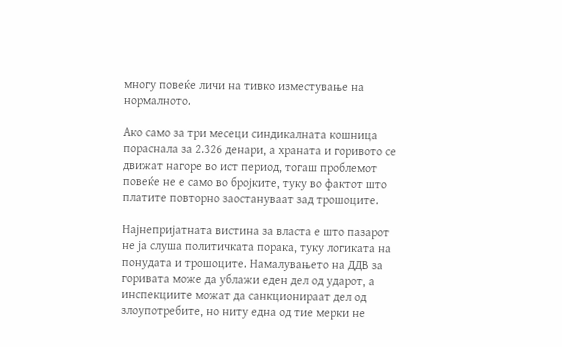многу повеќе личи на тивко изместување на нормалното.

Ако само за три месеци синдикалната кошница пораснала за 2.326 денари, а храната и горивото се движат нагоре во ист период, тогаш проблемот повеќе не е само во бројките, туку во фактот што платите повторно заостануваат зад трошоците.

Најнепријатната вистина за власта е што пазарот не ја слуша политичката порака, туку логиката на понудата и трошоците. Намалувањето на ДДВ за горивата може да ублажи еден дел од ударот, а инспекциите можат да санкционираат дел од злоупотребите, но ниту една од тие мерки не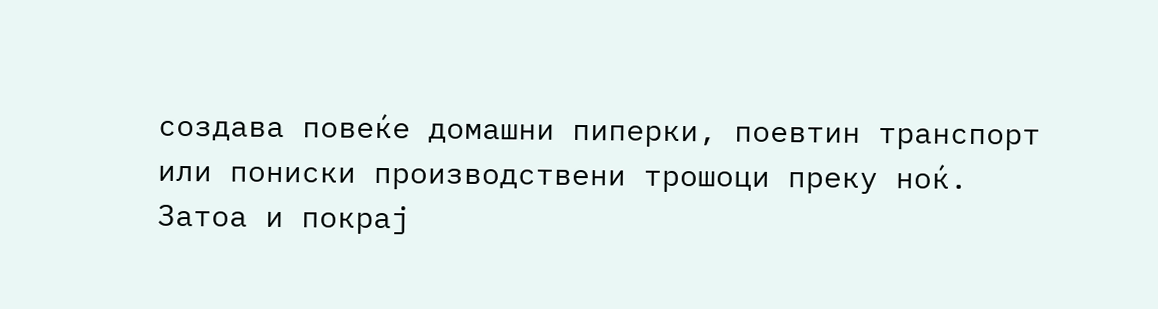создава повеќе домашни пиперки, поевтин транспорт или пониски производствени трошоци преку ноќ. Затоа и покрај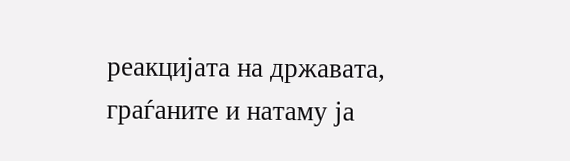реакцијата на државата, граѓаните и натаму ја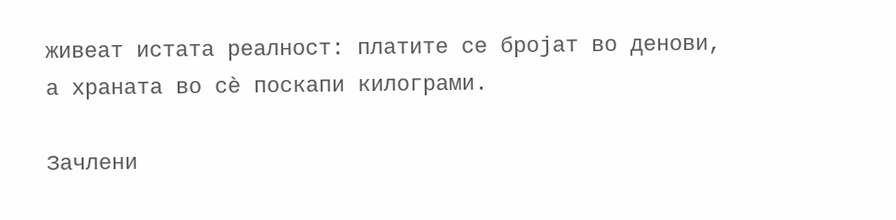живеат истата реалност: платите се бројат во денови, а храната во сѐ поскапи килограми.

Зачлени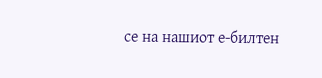се на нашиот е-билтен